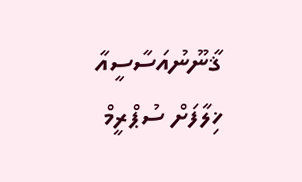ޤާނޫނުއަސާސީއާ ޚިލާފަށް ސުޕްރީމް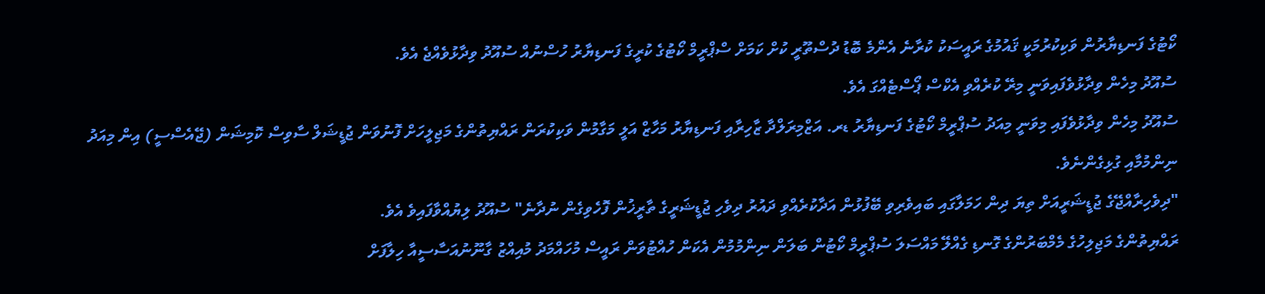ކޯޓުގެ ފަނޑިޔާރުން ވަކިކުރުމަކީ ޤައުމުގެ ރައީސަކު ކުރާނެ އެންމެ ބޮޑު ދުސްތޫރީ ކުށް ކަމަށް ސްޕްރީމް ކޯޓުގެ ކުރީގެ ފަނޑިޔާރު ހުސްނުއް ސުއޫދު ވިދާޅުވެއްޖެ އެވެ.
ސުއޫދު މިހެން ވިދާޅުވެފައިވަނީ މިރޭ ކުރެއްވި އެކްސް ޕޯސްޓެއްގަ އެވެ.
ސުއޫދު މިހެން ވިދާޅުވެފައި މިވަނީ މިއަދު ސުޕްރީމް ކޯޓުގެ ފަނޑިޔާރު ޑރ. އަޒްމިރަލްދާ ޒާހިރާއި ފަނޑިޔާރު މަހާޒް އަލީ މަގާމުން ވަކިކުރަން ރައްޔިތުންގެ މަޖިލީހަށް ފޮނުވަން ޖުޑީޝަލް ސާވިސް ކޮމިޝަން (ޖޭއެސްސީ) އިން މިއަދު ނިންމުމާއި ގުޅިގެންނެވެ.
"ދިވެހިރާއްޖޭގެ ޖުޑީޝަރީއަށް ތިޔަ ދިން ހަމަލާގައި ބައިވެރިވި ބޭފުޅުން އަދާކުރެއްވި ދައުރު ދިވެހި ޖުޑީޝަރީގެ ތާރީޚުން ފޮހެވިގެން ނުދާނެ" ސުއޫދު ލިޔުއްވާފައިވެ އެވެ.
ރައްޔިތުންގެ މަޖިލިހުގެ މެމްބަރުންގެ ގޮނޑި ގެއްލޭ މައްސަލަ ސުޕްރީމް ކޯޓުން ބަލަން ނިންމުމުން އެކަން ހުއްޓުވަން ރައީސް މުހައްމަދު މުއިއްޒު ގާނޫނުއަސާސީއާ ހިލާފަށް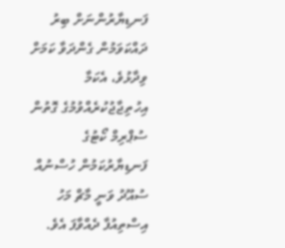ފަނޑިޔާރުންނަށް ބިރު ދައްކަވަމުން ގެންދަވާ ކަމަށް ވިދާޅުވެ، އެކަމާ އިހުތިޖާޖުކުރެއްވުމުގެ ގޮތުން ސުޕްރިމް ކޯޓުގެ ފަނޑިޔާރުކަމުން ހުސްނުއް ސުއޫދު ވަނީ މާޗް މަހު އިސްތިއުފާ ދެއްވާފަ އެވެ.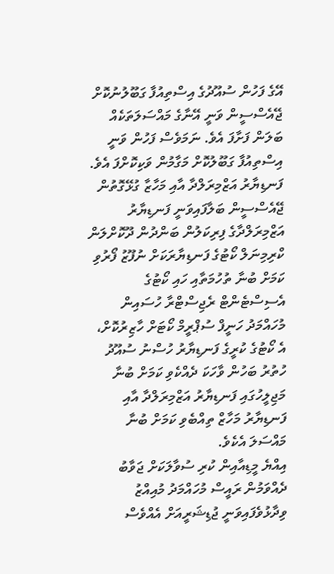އޭގެ ފަހުން ސުއޫދުގެ އިސްތިއުފާ ގަބޫލުނުކޮށް ޖޭއެސްސީން ވަނީ އޭނާގެ މައްސަލަތަކެއް ބަލަން ފަށާފަ އެވެ. ނަމަވެސް ފަހުން ވަނީ އިސްތިއުފާ ގަބޫލުކޮށް މަގާމުން ވަކިކޮށްފަ އެވެ.
ފަނޑިޔާރު އަޒްމިރަލްދާ އާއި މަހާޒާ ގުޅޭގޮތުން ޖޭއެސްސީން ބަލާފައިވަނީ ފަނޑިޔާރު އަޒްމިރަލްދާގެ ފިރިކަލުން ބަންދުން ދޫކޮށްލަން ކްރިމިނަލް ކޯޓުގެ ފަނޑިޔާރަކަށް ނުފޫޒު ފޯރުވި ކަމަށް ބުނާ ތުހުމަތާއި ހައި ކޯޓުގެ އެސިސްޓެންޓް ރެޖިސްޓްރާ ހުސައިން މުހައްމަދު ހަނީފް ސުޕްރީމް ކޯޓަށް ހާޒިރުކޮށް، އެ ކޯޓުގެ ކުރީގެ ފަނޑިޔާރު ހުސްނު ސުއޫދު ހުތުރު ބަހުން ވާހަކަ ދެއްކެވި ކަމަށް ބުނާ މަޖިލީހުގައި ފަނޑިޔާރު އަޒްމިރަލްދާ އާއި ފަނޑިޔާރު މަހާޒް ތިއްބެވި ކަމަށް ބުނާ މައްސަލަ އެކެވެ.
އިއްޔެ މީޑިއާއިން ކުރި ސުވާލަކަށް ޖަވާބު ދެއްވަމުން ރައީސް މުހައްމަދު މުއިއްޒު ވިދާޅުވެފައިވަނީ ޖުޑިޝަރީއަށް އެއްވެސް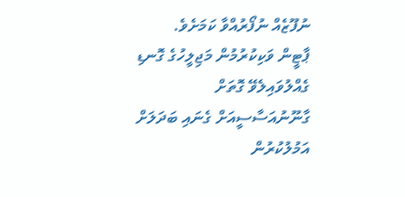ނުފޫޒެއް ނުފޯރުއްވާ ކަމަށެވެ.
ޕާޓީން ވަކިކުރުމުން މަޖިލީހުގެ ގޮނޑި ގެއްލުވައިލެވޭ ގޮތަށް ގާނޫނުއަސާސީއަށް ގެނައި ބަދަލަށް އަމުލުކުރުން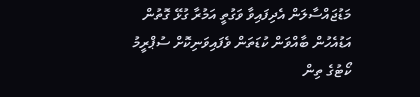މަޑުޖައްސާލަން އެދިފައިވާ ވަގުތީ އަމުރާ ގުޅޭ ގޮތުން އަޑުއެހުން ބާއްވަން ކުޑަތަން ވެފައިވަނިކޮށް ސުޕްރީމު ކޯޓުގެ ތިން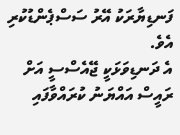ފަނޑިޔާރަކު އޭރު ސަސްޕެންޑުކުރި އެވެ.
އެ ދަނޑިވަޅަކީ ޖޭއެސްސީ އަށް ރައީސް އައްޔަނު ކުރައްވާފައި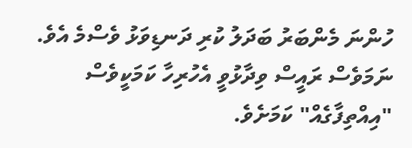ހުންނަ މެންބަރު ބަދަލު ކުރި ދަނޑިވަޅު ވެސްމެ އެވެ. ނަމަވެސް ރައީސް ވިދާޅުވީ އެހުރިހާ ކަމަކީވެސް "އިއްތިފާގެއް" ކަމަށެވެ.